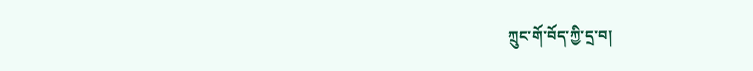ཀྲུང་གོ་བོད་ཀྱི་དྲ་བ།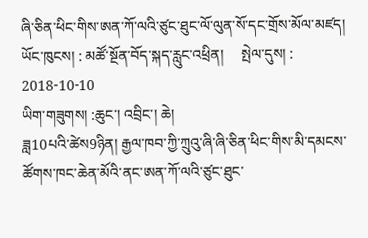ཞི་ཅིན་ཕིང་གིས་ཨན་ཀོ་ལའི་ཙུང་ཐུང་ལོ་ལུན་སོ་དང་གྲོས་མོལ་མཛད།
ཡོང་ཁུངས། : མཚོ་སྔོན་བོད་སྐད་རླུང་འཕྲིན།     སྤེལ་དུས། : 2018-10-10
ཡིག་གཟུགས། :ཆུང་། འབྲིང་། ཆེ།
ཟླ10པའི་ཚེས9ཉིན། རྒྱལ་ཁབ་ཀྱི་ཀྲུའུ་ཞི་ཞི་ཅིན་ཕིང་གིས་མི་དམངས་ཚོགས་ཁང་ཆེན་མོའི་ནང་ཨན་ཀོ་ལའི་ཙུང་ཐུང་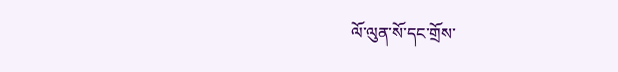ལོ་ལུན་སོ་དང་གྲོས་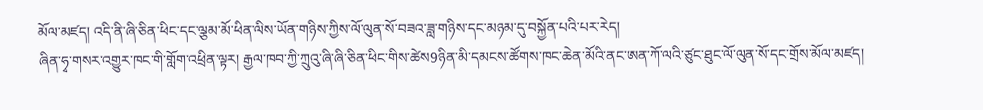མོལ་མཛད། འདི་ནི་ཞི་ཅིན་ཕིང་དང་ལྕམ་མོ་ཕིན་ལིས་ཡོན་གཉིས་ཀྱིས་ལོ་ལུན་སོ་བཟའ་ཟླ་གཉིས་དང་མཉམ་དུ་བསྐྱོན་པའི་པར་རེད།
ཞིན་ཧྭ་གསར་འགྱུར་ཁང་གི་གློག་འཕྲིན་ལྟར། རྒྱལ་ཁབ་ཀྱི་ཀྲུའུ་ཞི་ཞི་ཅིན་ཕིང་གིས་ཚེས9ཉིན་མི་དམངས་ཚོགས་ཁང་ཆེན་མོའི་ནང་ཨན་ཀོ་ལའི་ཙུང་ཐུང་ལོ་ལུན་སོ་དང་གྲོས་མོལ་མཛད།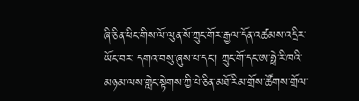ཞི་ཅིན་ཕིང་གིས་ལོ་ལུན་སོ་ཀྲུང་གོར་རྒྱལ་དོན་འཚམས་འདྲིར་ཡོང་བར་ དགའ་བསུ་ཞུས་པ་དང་། ཀྲུང་གོ་དང་ཨ་ཧྥེ་རི་ཁའི་མཉམ་ལས་གླེང་སྟེགས་ཀྱི་པེ་ཅིན་མཐོ་རིམ་གྲོས་ཚོགས་གྲོལ་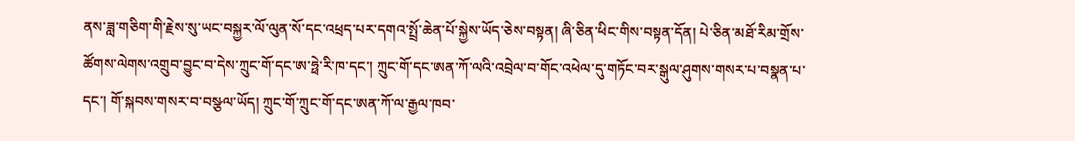ནས་ཟླ་གཅིག་གི་རྗེས་སུ་ཡང་བསྐྱར་ལོ་ལུན་སོ་དང་འཕྲད་པར་དགའ་སྤྲོ་ཆེན་པོ་སྐྱེས་ཡོད་ཅེས་བསྟན། ཞི་ཅིན་ཕིང་གིས་བསྟན་དོན། པེ་ཅིན་མཐོ་རིམ་གྲོས་ཚོགས་ལེགས་འགྲུབ་བྱུང་བ་དེས་ཀྲུང་གོ་དང་ཨ་ཧྥེ་རི་ཁ་དང་། ཀྲུང་གོ་དང་ཨན་ཀོ་ལའི་འབྲེལ་བ་གོང་འཕེལ་དུ་གཏོང་བར་སྒུལ་ཤུགས་གསར་པ་བསྣན་པ་དང་། གོ་སྐབས་གསར་བ་བསྩལ་ཡོད། ཀྲུང་གོ་ཀྲུང་གོ་དང་ཨན་ཀོ་ལ་རྒྱལ་ཁབ་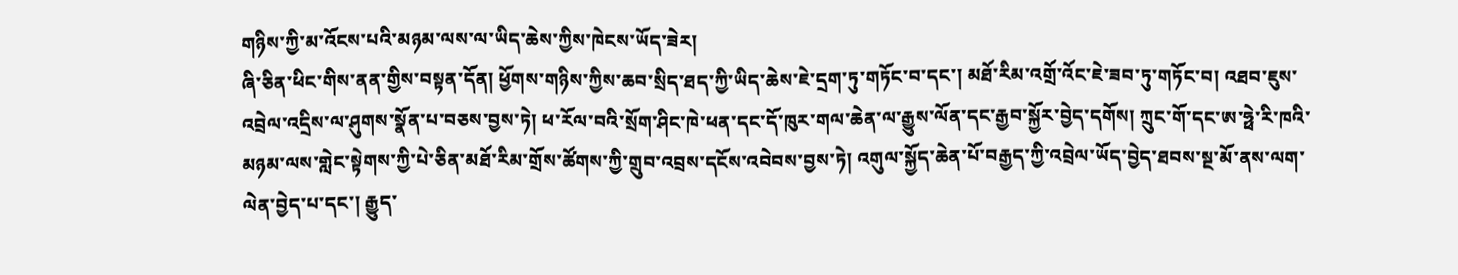གཉིས་ཀྱི་མ་འོངས་པའི་མཉམ་ལས་ལ་ཡིད་ཆེས་ཀྱིས་ཁེངས་ཡོད་ཟེར།
ཞི་ཅིན་ཕིང་གིས་ནན་གྱིས་བསྟན་དོན། ཕྱོགས་གཉིས་ཀྱིས་ཆབ་སྲིད་ཐད་ཀྱི་ཡིད་ཆེས་ཇེ་དྲག་ཏུ་གཏོང་བ་དང་། མཐོ་རིམ་འགྲོ་འོང་ཇེ་ཟབ་ཏུ་གཏོང་བ། འཐབ་ཇུས་འབྲེལ་འདྲིས་ལ་ཤུགས་སྣོན་པ་བཅས་བྱས་ཏེ། ཕ་རོལ་བའི་སྲོག་ཤིང་ཁེ་ཕན་དང་དོ་ཁུར་གལ་ཆེན་ལ་རྒྱུས་ལོན་དང་རྒྱབ་སྐྱོར་བྱེད་དགོས། ཀྲུང་གོ་དང་ཨ་ཧྥེ་རི་ཁའི་མཉམ་ལས་གླེང་སྟེགས་ཀྱི་པེ་ཅིན་མཐོ་རིམ་གྲོས་ཚོགས་ཀྱི་གྲུབ་འབྲས་དངོས་འབེབས་བྱས་ཏེ། འགུལ་སྐྱོད་ཆེན་པོ་བརྒྱད་ཀྱི་འབྲེལ་ཡོད་བྱེད་ཐབས་སྔ་མོ་ནས་ལག་ལེན་བྱེད་པ་དང་། རྒྱུད་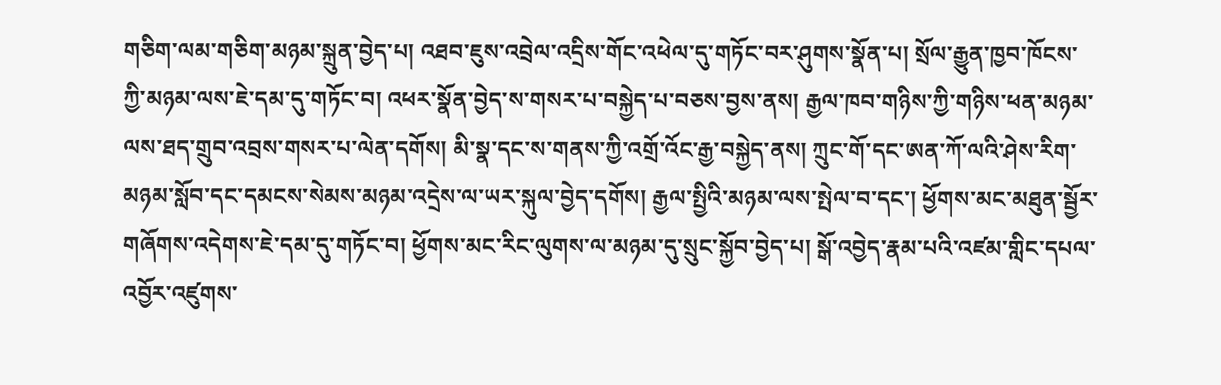གཅིག་ལམ་གཅིག་མཉམ་སྐྲུན་བྱེད་པ། འཐབ་ཇུས་འབྲེལ་འདྲིས་གོང་འཕེལ་དུ་གཏོང་བར་ཤུགས་སྣོན་པ། སྲོལ་རྒྱུན་ཁྱབ་ཁོངས་ཀྱི་མཉམ་ལས་ཇེ་དམ་དུ་གཏོང་བ། འཕར་སྣོན་བྱེད་ས་གསར་པ་བསྐྱེད་པ་བཅས་བྱས་ནས། རྒྱལ་ཁབ་གཉིས་ཀྱི་གཉིས་ཕན་མཉམ་ལས་ཐད་གྲུབ་འབྲས་གསར་པ་ལེན་དགོས། མི་སྣ་དང་ས་གནས་ཀྱི་འགྲོ་འོང་རྒྱ་བསྐྱེད་ནས། ཀྲུང་གོ་དང་ཨན་ཀོ་ལའི་ཤེས་རིག་མཉམ་སློབ་དང་དམངས་སེམས་མཉམ་འདྲེས་ལ་ཡར་སྐུལ་བྱེད་དགོས། རྒྱལ་སྤྱིའི་མཉམ་ལས་སྤེལ་བ་དང་། ཕྱོགས་མང་མཐུན་སྦྱོར་གཞོགས་འདེགས་ཇེ་དམ་དུ་གཏོང་བ། ཕྱོགས་མང་རིང་ལུགས་ལ་མཉམ་དུ་སྲུང་སྐྱོབ་བྱེད་པ། སྒོ་འབྱེད་རྣམ་པའི་འཛམ་གླིང་དཔལ་འབྱོར་འཛུགས་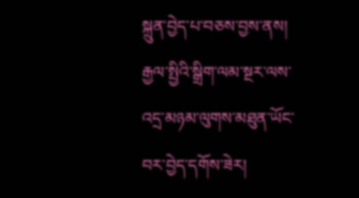སྐྲུན་བྱེད་པ་བཅས་བྱས་ནས། རྒྱལ་སྤྱིའི་སྒྲིག་ལམ་སྔར་ལས་འདྲ་མཉམ་ལུགས་མཐུན་ཡོང་བར་བྱེད་དགོས་ཟེར།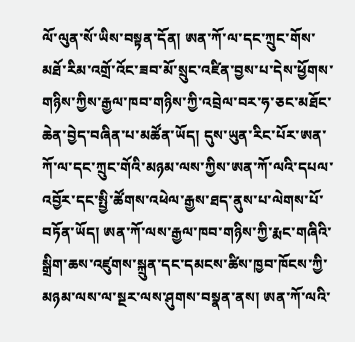ལོ་ལུན་སོ་ཡིས་བསྟན་དོན། ཨན་ཀོ་ལ་དང་ཀྲུང་གོས་མཐོ་རིམ་འགྲོ་འོང་ཟབ་མོ་སྲུང་འཛིན་བྱས་པ་དེས་ཕྱོགས་གཉིས་ཀྱིས་རྒྱལ་ཁབ་གཉིས་ཀྱི་འབྲེལ་བར་ཧ་ཅང་མཐོང་ཆེན་བྱེད་བཞིན་པ་མཚོན་ཡོད། དུས་ཡུན་རིང་པོར་ཨན་ཀོ་ལ་དང་ཀྲུང་གོའི་མཉམ་ལས་ཀྱིས་ཨན་ཀོ་ལའི་དཔལ་འབྱོར་དང་སྤྱི་ཚོགས་འཕེལ་རྒྱས་ཐད་ནུས་པ་ལེགས་པོ་བཏོན་ཡོད། ཨན་ཀོ་ལས་རྒྱལ་ཁབ་གཉིས་ཀྱི་རྨང་གཞིའི་སྒྲིག་ཆས་འཛུགས་སྐྲུན་དང་དམངས་ཚིས་ཁྱབ་ཁོངས་ཀྱི་མཉམ་ལས་ལ་སྔར་ལས་ཤུགས་བསྣན་ནས། ཨན་ཀོ་ལའི་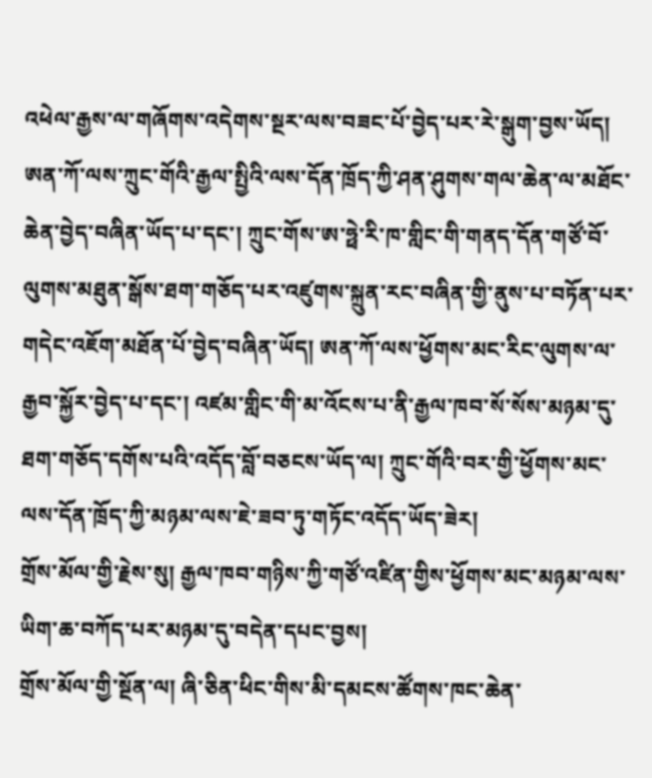འཕེལ་རྒྱས་ལ་གཞོགས་འདེགས་སྔར་ལས་བཟང་པོ་བྱེད་པར་རེ་སྒུག་བྱས་ཡོད། ཨན་ཀོ་ལས་ཀྲུང་གོའི་རྒྱལ་སྤྱིའི་ལས་དོན་ཁྲོད་ཀྱི་ཤན་ཤུགས་གལ་ཆེན་ལ་མཐོང་ཆེན་བྱེད་བཞིན་ཡོད་པ་དང་། ཀྲུང་གོས་ཨ་ཧྥེ་རི་ཁ་གླིང་གི་གནད་དོན་གཙོ་བོ་ལུགས་མཐུན་སྒོས་ཐག་གཅོད་པར་འཛུགས་སྐྲུན་རང་བཞིན་གྱི་ནུས་པ་བཏོན་པར་གདེང་འཇོག་མཐོན་པོ་བྱེད་བཞིན་ཡོད། ཨན་ཀོ་ལས་ཕྱོགས་མང་རིང་ལུགས་ལ་རྒྱབ་སྐྱོར་བྱེད་པ་དང་། འཛམ་གླིང་གི་མ་འོངས་པ་ནི་རྒྱལ་ཁབ་སོ་སོས་མཉམ་དུ་ཐག་གཅོད་དགོས་པའི་འདོད་བློ་བཅངས་ཡོད་ལ། ཀྲུང་གོའི་བར་གྱི་ཕྱོགས་མང་ལས་དོན་ཁྲོད་ཀྱི་མཉམ་ལས་ཇེ་ཟབ་ཏུ་གཏོང་འདོད་ཡོད་ཟེར།
གྲོས་མོལ་གྱི་རྗེས་སུ། རྒྱལ་ཁབ་གཉིས་ཀྱི་གཙོ་འཛིན་གྱིས་ཕྱོགས་མང་མཉམ་ལས་ཡིག་ཆ་བཀོད་པར་མཉམ་དུ་བདེན་དཔང་བྱས།
གྲོས་མོལ་གྱི་སྔོན་ལ། ཞི་ཅིན་ཕིང་གིས་མི་དམངས་ཚོགས་ཁང་ཆེན་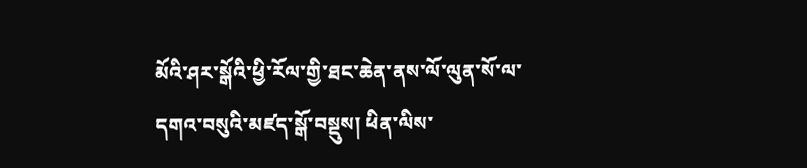མོའི་ཤར་སྒོའི་ཕྱི་རོལ་གྱི་ཐང་ཆེན་ནས་ལོ་ལུན་སོ་ལ་དགའ་བསུའི་མཛད་སྒོ་བསྡུས། ཕིན་ལིས་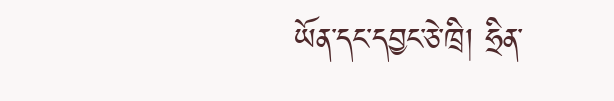ཡོན་དང་དབྱང་ཅེ་ཁྲི། ཧྲིན་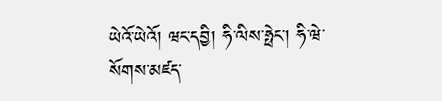ཡེའོ་ཡེའོ། ཝང་དབྱི། ཧི་ལིས་ཧྥེང་། ཧི་ཝེ་སོགས་མཛད་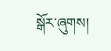སྒོར་ཞུགས།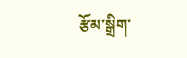རྩོམ་སྒྲིག་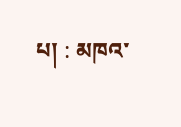པ། : མཁའ་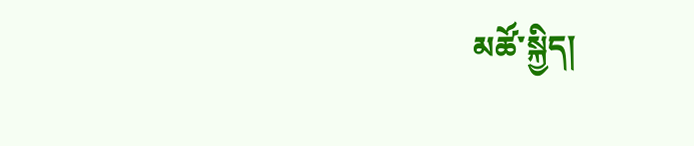མཚོ་སྐྱིད།